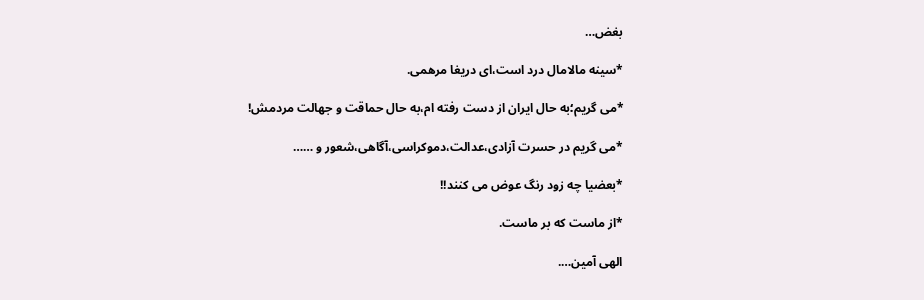بغض…

*سینه مالامال درد است،ای دریغا مرهمی.

*می گریم؛به حال ایران از دست رفته ام،به حال حماقت و جهالت مردمش!

*می گریم در حسرت آزادی،عدالت،دموکراسی،آگاهی،شعور و ……

*بعضیا چه زود رنگ عوض می کنند!!

*از ماست که بر ماست.

الهی آمین….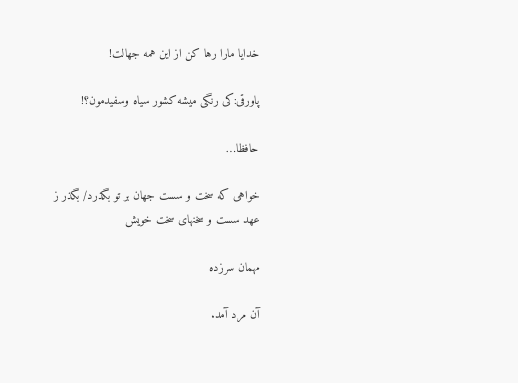خدایا مارا رها کن از این همه جهالت!

پاورقی:کی رنگی میشه کشور سیاه وسفیدمون؟!

حافظا…

خواهی که سخت و سست جهان بر تو بگذرد/ بگذر ز عهد سست و سخنهای سخت خویش

مهمان سرزده

آن مرد آمد.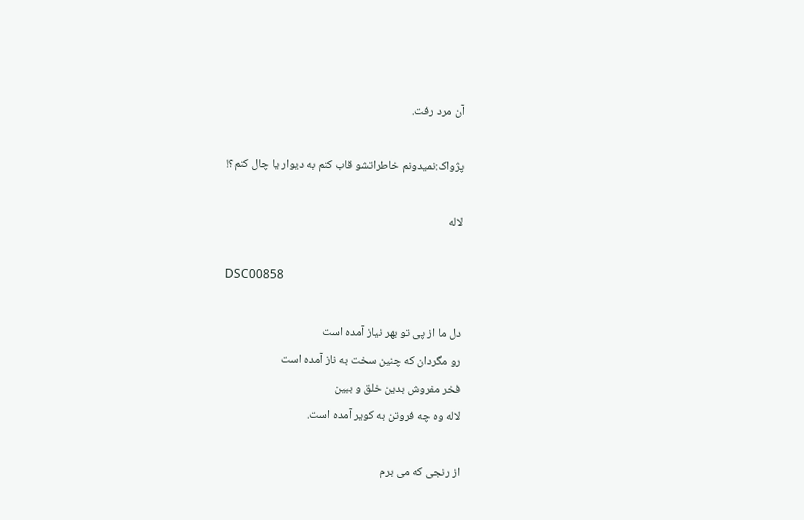آن مرد رفت.

پژواک:نمیدونم خاطراتشو قاب کنم به دیوار یا چال کنم؟!

لاله

DSC00858

دل ما از پی تو بهر نیاز آمده است
رو مگردان که چنین سخت به ناز آمده است
فخر مفروش بدین خلق و ببین
لاله وه چه فروتن به کویر آمده است.

از رنجی که می برم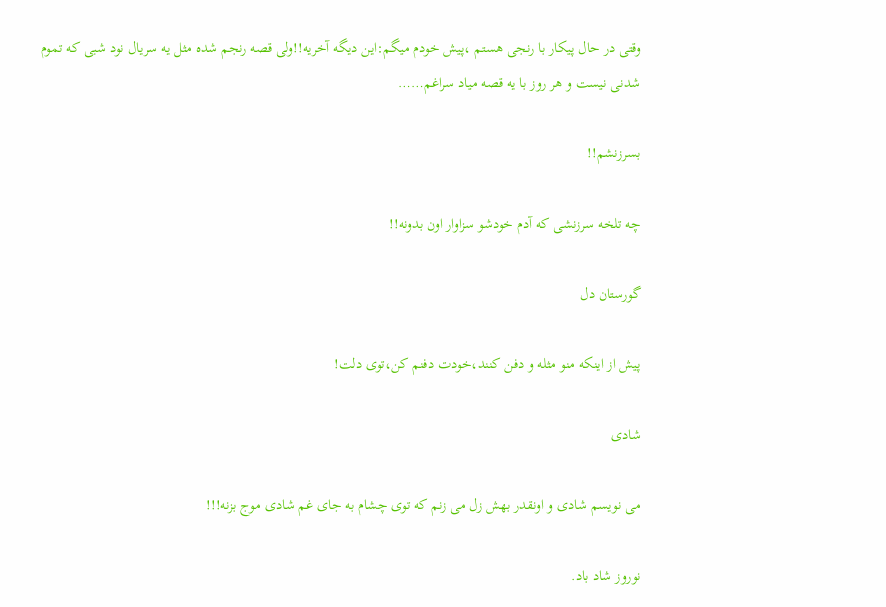وقتی در حال پیکار با رنجی هستم ،پیش خودم میگم:این دیگه آخریه!!ولی قصه رنجم شده مثل یه سریال نود شبی که تموم شدنی نیست و هر روز با یه قصه میاد سراغم……

بسرزنشم!!

چه تلخه سرزنشی که آدم خودشو سزاوار اون بدونه!!

گورستان دل

پیش از اینکه منو مثله و دفن کنند،خودت دفنم کن،توی دلت!

شادی

می نویسم شادی و اونقدر بهش زل می زنم که توی چشام به جای غم شادی موج بزنه!!!

نوروز شاد باد.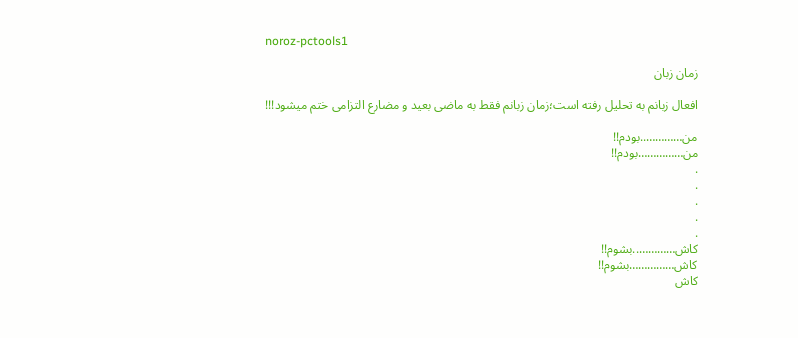noroz-pctools1

زمان زبان

افعال زبانم به تحلیل رفته است؛زمان زبانم فقط به ماضی بعید و مضارع التزامی ختم میشود!!!

من…………..بودم!!
من……………بودم!!
.
.
.
.
.
کاش…………..بشوم!!
کاش……………بشوم!!
کاش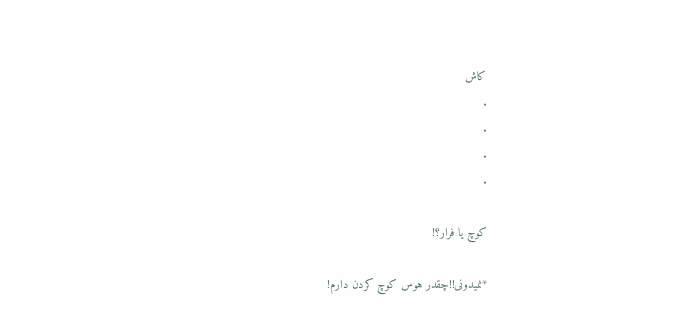کاش
.
.
.
.

کوچ یا فرار؟!

*نمیدونی!!چقدر هوس کوچ کردن دارم!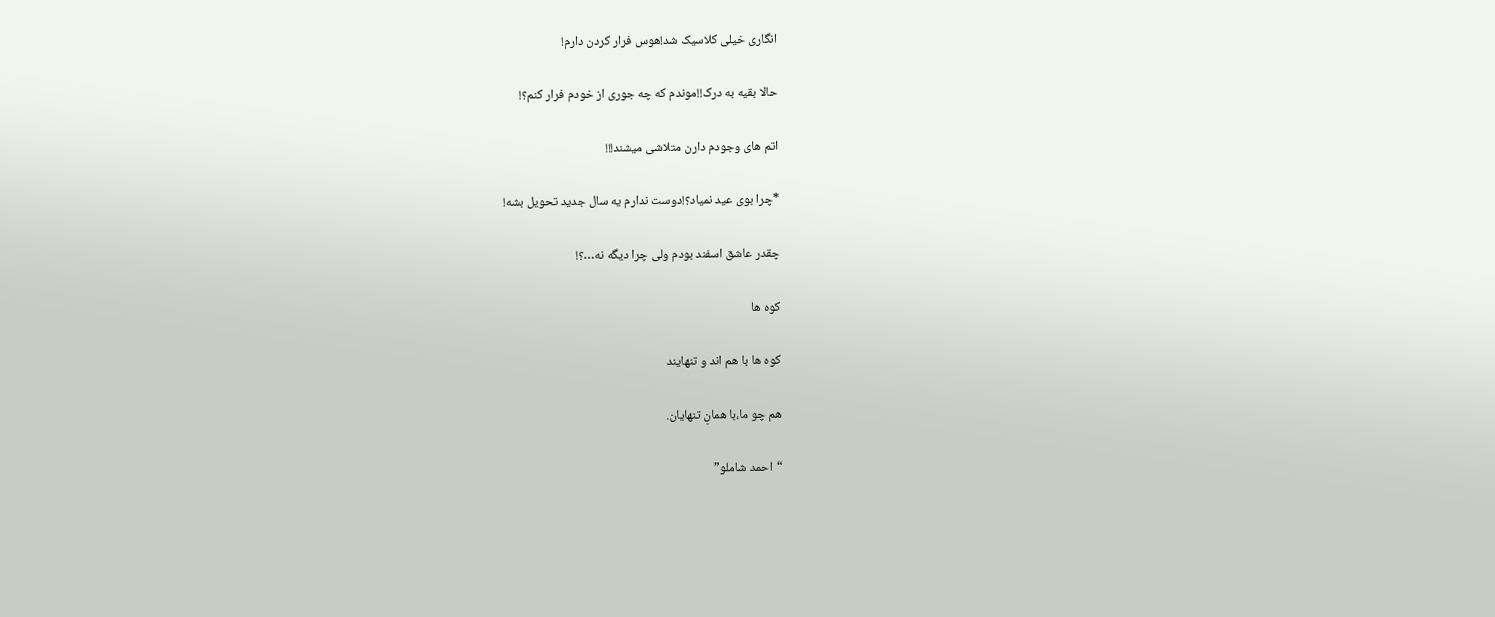انگاری خیلی کلاسیک شد!هوس فرار کردن دارم!

حالا بقیه به درک!!موندم که چه جوری از خودم فرار کنم؟!

اتم های وجودم دارن متلاشی میشند!!!

*چرا بوی عید نمیاد؟!دوست ندارم یه سال جدید تحویل بشه!

چقدر عاشق اسفند بودم ولی چرا دیگه نه…؟!

کوه ها

کوه ها با هم اند و تنهایند

هم چو ما،با همانِ تنهایان.

“احمد شاملو”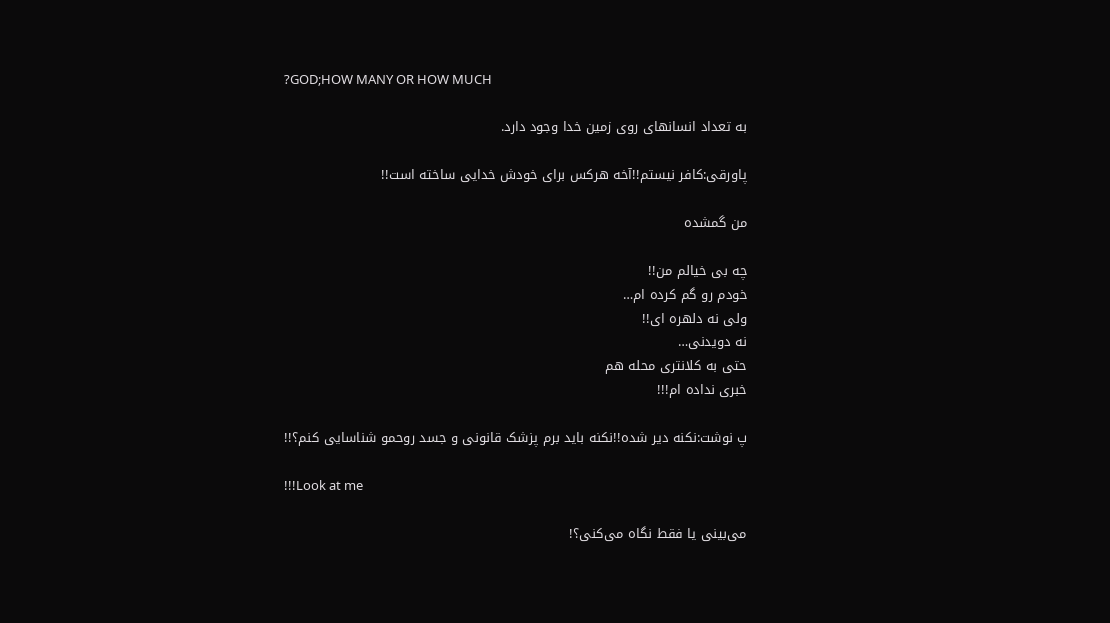?GOD;HOW MANY OR HOW MUCH

به تعداد انسانهای روی زمین خدا وجود دارد.

پاورقی:کافر نیستم!!آخه هرکس برای خودش خدایی ساخته است!!

من گمشده

چه بی خیالم من!!
خودم رو گم کرده ام…
ولی نه دلهره ای!!
نه دویدنی…
حتی به کلانتری محله هم
خبری نداده ام!!!

پ نوشت:نکنه دیر شده!!نکنه باید برم پزشک قانونی و جسد روحمو شناسایی کنم؟!!

!!!Look at me

می‌بینی یا فقط نگاه می‌کنی؟!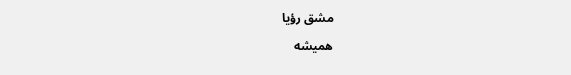مشق رؤیا

همیشه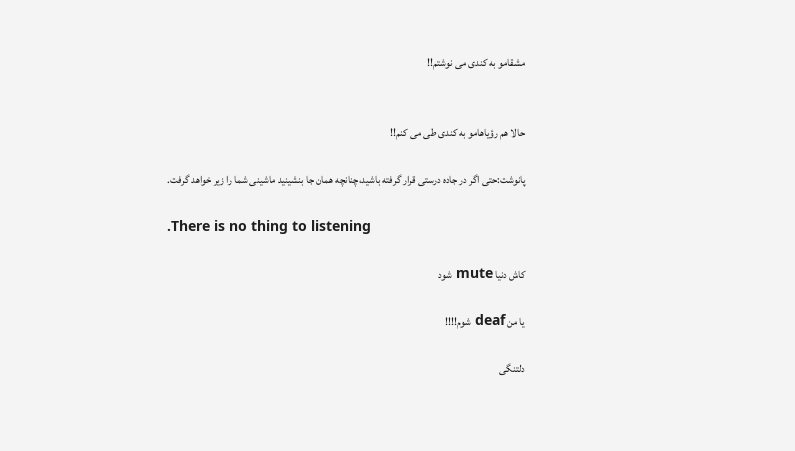مشقامو به کندی می نوشتم!!


حالا هم رؤیاهامو به کندی طی می کنم!!

پانوشت:حتی اگر در جاده درستی قرار گرفته باشید،چنانچه همان جا بنشینید ماشینی شما را زیر خواهد گرفت.

.There is no thing to listening

کاش دنیا mute شود

یا من deaf شوم!!!!

دلتنگی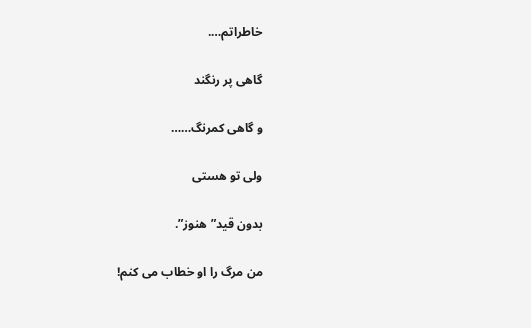خاطراتم….

گاهی پر رنگند

و گاهی کمرنگ……

ولی تو هستی

بدون قید”هنوز”.

من مرگ را او خطاب می کنم!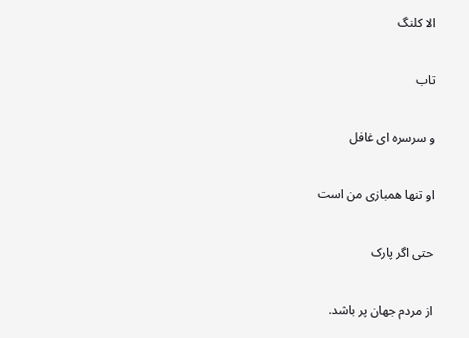الا کلنگ

تاب

و سرسره ای غافل

او تنها همبازی من است

حتی اگر پارک

از مردم جهان پر باشد.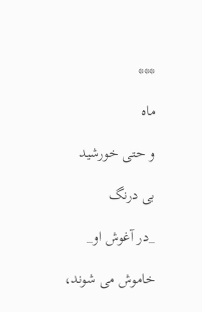***

ماه

و حتی خورشید

بی درنگ

_در آغوش او_

خاموش می شوند،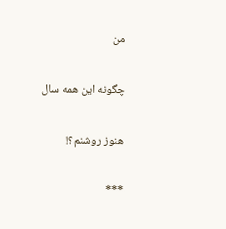من

چگونه این همه سال

هنوز روشنم؟!

***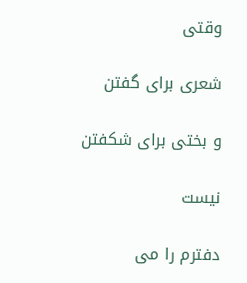وقتی

شعری برای گفتن

و بختی برای شکفتن

نیست

دفترم را می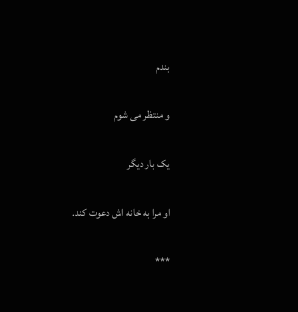بندم

و منتظر می شوم

یک بار دیگر

او مرا به خانه اش دعوت کند.

***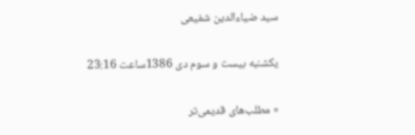سید ضیاءالدین شفیعی

یکشنبه بیست و سوم دی 1386ساعت 23:16

« مطلب‌های قدیمی‌تر